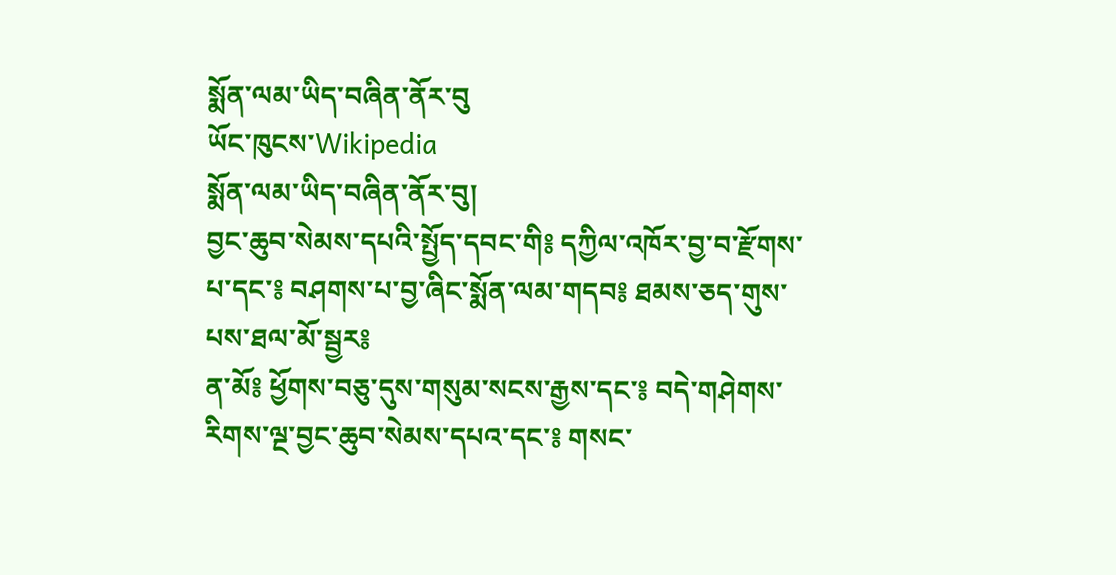སྨོན་ལམ་ཡིད་བཞིན་ནོར་བུ
ཡོང་ཁུངས་Wikipedia
སྨོན་ལམ་ཡིད་བཞིན་ནོར་བུ།
བྱང་ཆུབ་སེམས་དཔའི་སྤྱོད་དབང་གི༔ དཀྱིལ་འཁོར་བྱ་བ་རྫོགས་པ་དང་༔ བཤགས་པ་བྱ་ཞིང་སྨོན་ལམ་གདབ༔ ཐམས་ཅད་གུས་པས་ཐལ་མོ་སྦྱར༔
ན་མོ༔ ཕྱོགས་བཅུ་དུས་གསུམ་སངས་རྒྱས་དང་༔ བདེ་གཤེགས་རིགས་ལྔ་བྱང་ཆུབ་སེམས་དཔའ་དང་༔ གསང་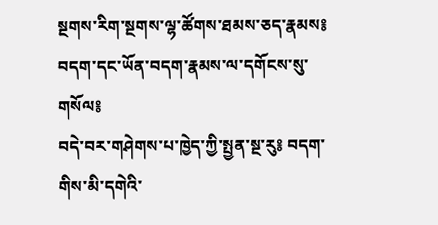སྔགས་རིག་སྔགས་ལྷ་ཚོགས་ཐམས་ཅད་རྣམས༔ བདག་དང་ཡོན་བདག་རྣམས་ལ་དགོངས་སུ་གསོལ༔
བདེ་བར་གཤེགས་པ་ཁྱེད་ཀྱི་སྤྱན་སྔ་རུ༔ བདག་གིས་མི་དགེའི་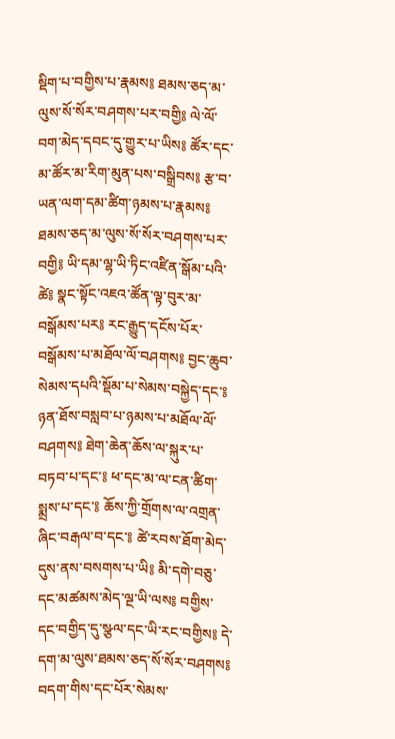སྡིག་པ་བགྱིས་པ་རྣམས༔ ཐམས་ཅད་མ་ལུས་སོ་སོར་བཤགས་པར་བགྱི༔ ལེ་ལོ་བག་མེད་དབང་དུ་གྱུར་པ་ཡིས༔ ཚོར་དང་མ་ཚོར་མ་རིག་མུན་པས་བསྒྲིབས༔ རྩ་བ་ཡན་ལག་དམ་ཚིག་ཉམས་པ་རྣམས༔ ཐམས་ཅད་མ་ལུས་སོ་སོར་བཤགས་པར་བགྱི༔ ཡི་དམ་ལྷ་ཡི་ཏིང་འཛིན་སྒོམ་པའི་ཚེ༔ སྣང་སྟོང་འཇའ་ཚོན་ལྟ་བུར་མ་བསྒོམས་པར༔ རང་རྒྱུད་དངོས་པོར་བསྒོམས་པ་མཐོལ་ལོ་བཤགས༔ བྱང་ཆུབ་སེམས་དཔའི་སྡོམ་པ་སེམས་བསྐྱེད་དང་༔ ཉན་ཐོས་བསླབ་པ་ཉམས་པ་མཐོལ་ལོ་བཤགས༔ ཐེག་ཆེན་ཆོས་ལ་སྐུར་པ་བཏབ་པ་དང་༔ ཕ་དང་མ་ལ་ངན་ཚིག་སྨྲས་པ་དང་༔ ཆོས་ཀྱི་གྲོགས་ལ་འགྲན་ཞིང་བརྒལ་བ་དང་༔ ཚེ་རབས་ཐོག་མེད་དུས་ནས་བསགས་པ་ཡི༔ མི་དགེ་བཅུ་དང་མཚམས་མེད་ལྔ་ཡི་ལས༔ བགྱིས་དང་བགྱིད་དུ་སྩལ་དང་ཡི་རང་བགྱིས༔ དེ་དག་མ་ལུས་ཐམས་ཅད་སོ་སོར་བཤགས༔ བདག་གིས་དང་པོར་སེམས་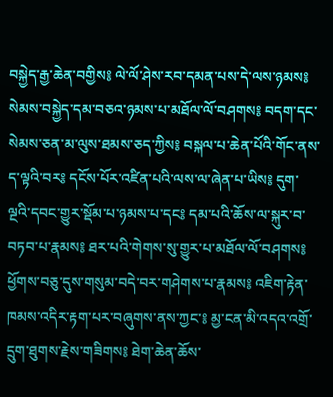བསྐྱེད་རྒྱ་ཆེན་བགྱིས༔ ལེ་ལོ་ཤེས་རབ་དམན་པས་དེ་ལས་ཉམས༔ སེམས་བསྐྱེད་དམ་བཅའ་ཉམས་པ་མཐོལ་ལོ་བཤགས༔ བདག་དང་སེམས་ཅན་མ་ལུས་ཐམས་ཅད་ཀྱིས༔ བསྐལ་པ་ཆེན་པོའི་གོང་ནས་ད་ལྟའི་བར༔ དངོས་པོར་འཛིན་པའི་ལས་ལ་ཞེན་པ་ཡིས༔ དུག་ལྔའི་དབང་གྱུར་སྡོམ་པ་ཉམས་པ་དང༔ དམ་པའི་ཆོས་ལ་སྐུར་བ་བཏབ་པ་རྣམས༔ ཐར་པའི་གེགས་སུ་གྱུར་པ་མཐོལ་ལོ་བཤགས༔ ཕྱོགས་བཅུ་དུས་གསུམ་བདེ་བར་གཤེགས་པ་རྣམས༔ འཇིག་རྟེན་ཁམས་འདིར་རྟག་པར་བཞུགས་ནས་ཀྱང་༔ མྱ་ངན་མི་འདའ་འགྲོ་དྲུག་ཐུགས་རྗེས་གཟིགས༔ ཐེག་ཆེན་ཆོས་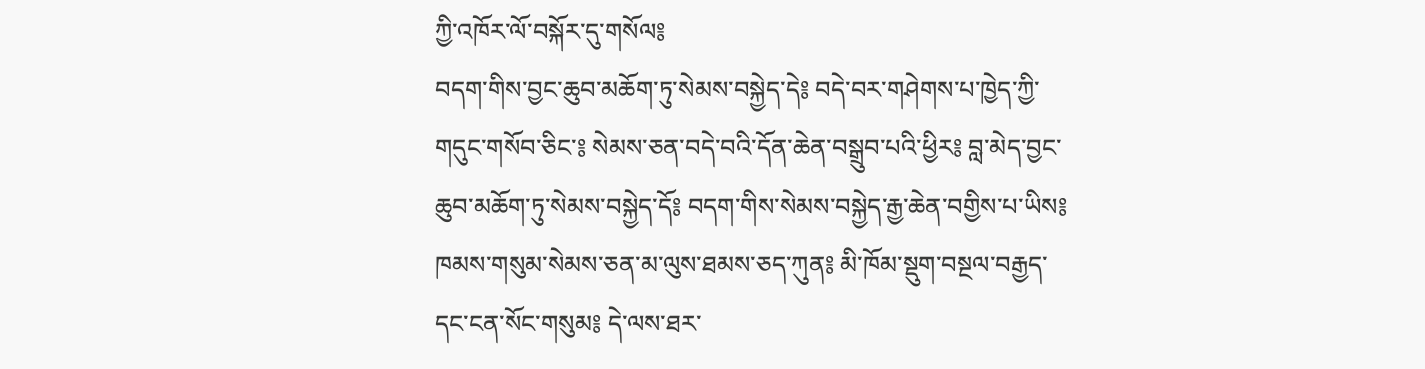ཀྱི་འཁོར་ལོ་བསྐོར་དུ་གསོལ༔
བདག་གིས་བྱང་ཆུབ་མཆོག་ཏུ་སེམས་བསྐྱེད་དེ༔ བདེ་བར་གཤེགས་པ་ཁྱེད་ཀྱི་གདུང་གསོབ་ཅིང་༔ སེམས་ཅན་བདེ་བའི་དོན་ཆེན་བསྒྲུབ་པའི་ཕྱིར༔ བླ་མེད་བྱང་ཆུབ་མཆོག་ཏུ་སེམས་བསྐྱེད་དོ༔ བདག་གིས་སེམས་བསྐྱེད་རྒྱ་ཆེན་བགྱིས་པ་ཡིས༔ ཁམས་གསུམ་སེམས་ཅན་མ་ལུས་ཐམས་ཅད་ཀུན༔ མི་ཁོམ་སྡུག་བསྔལ་བརྒྱད་དང་ངན་སོང་གསུམ༔ དེ་ལས་ཐར་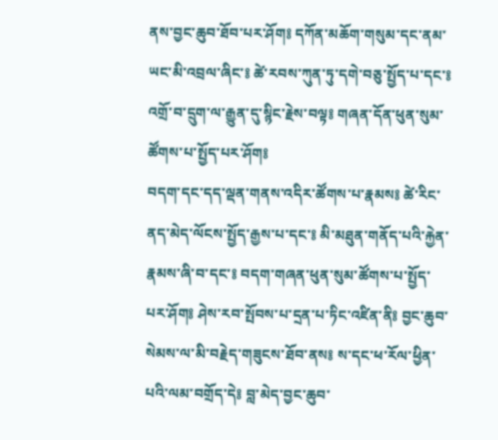ནས་བྱང་ཆུབ་ཐོབ་པར་ཤོག༔ དཀོན་མཆོག་གསུམ་དང་ནམ་ཡང་མི་འབྲལ་ཞིང་༔ ཚེ་རབས་ཀུན་ཏུ་དགེ་བཅུ་སྤྱོད་པ་དང་༔ འགྲོ་བ་དྲུག་ལ་རྒྱུན་དུ་སྙིང་རྗེས་བལྟ༔ གཞན་དོན་ཕུན་སུམ་ཚོགས་པ་སྤྱོད་པར་ཤོག༔
བདག་དང་དད་ལྡན་གནས་འདིར་ཚོགས་པ་རྣམས༔ ཚེ་རིང་ནད་མེད་ལོངས་སྤྱོད་རྒྱས་པ་དང་༔ མི་མཐུན་གནོད་པའི་རྐྱེན་རྣམས་ཞི་བ་དང་༔ བདག་གཞན་ཕུན་སུམ་ཚོགས་པ་སྤྱོད་པར་ཤོག༔ ཤེས་རབ་སྤོབས་པ་དྲན་པ་ཏིང་འཛིན་ནི༔ བྱང་ཆུབ་སེམས་ལ་མི་བརྗེད་གཟུངས་ཐོབ་ནས༔ ས་དང་ཕ་རོལ་ཕྱིན་པའི་ལམ་བགྲོད་དེ༔ བླ་མེད་བྱང་ཆུབ་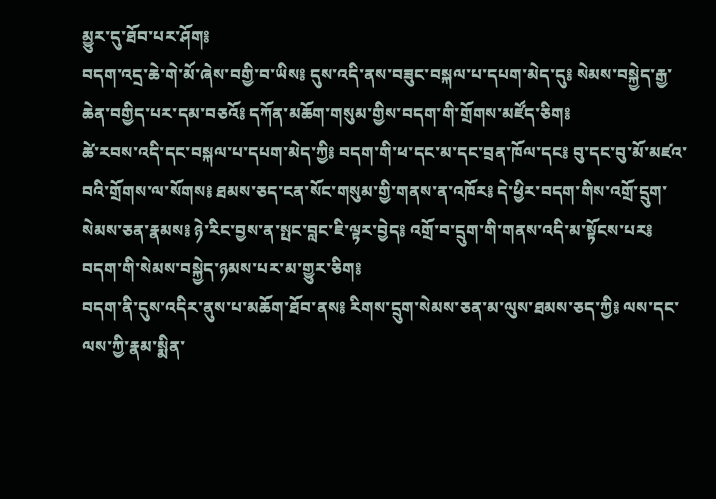མྱུར་དུ་ཐོབ་པར་ཤོག༔
བདག་འདྲ་ཆེ་གེ་མོ་ཞེས་བགྱི་བ་ཡིས༔ དུས་འདི་ནས་བཟུང་བསྐལ་པ་དཔག་མེད་དུ༔ སེམས་བསྐྱེད་རྒྱ་ཆེན་བགྱིད་པར་དམ་བཅའོ༔ དཀོན་མཆོག་གསུམ་གྱིས་བདག་གི་གྲོགས་མཛོད་ཅིག༔
ཚེ་རབས་འདི་དང་བསྐལ་པ་དཔག་མེད་ཀྱི༔ བདག་གི་ཕ་དང་མ་དང་བྲན་ཁོལ་དང༔ བུ་དང་བུ་མོ་མཛའ་བའི་གྲོགས་ལ་སོགས༔ ཐམས་ཅད་ངན་སོང་གསུམ་གྱི་གནས་ན་འཁོར༔ དེ་ཕྱིར་བདག་གིས་འགྲོ་དྲུག་སེམས་ཅན་རྣམས༔ ཉེ་རིང་བྱས་ན་སྤང་བླང་ཇི་ལྟར་བྱེད༔ འགྲོ་བ་དྲུག་གི་གནས་འདི་མ་སྟོངས་པར༔ བདག་གི་སེམས་བསྐྱེད་ཉམས་པར་མ་གྱུར་ཅིག༔
བདག་ནི་དུས་འདིར་ནུས་པ་མཆོག་ཐོབ་ནས༔ རིགས་དྲུག་སེམས་ཅན་མ་ལུས་ཐམས་ཅད་ཀྱི༔ ལས་དང་ལས་ཀྱི་རྣམ་སྨིན་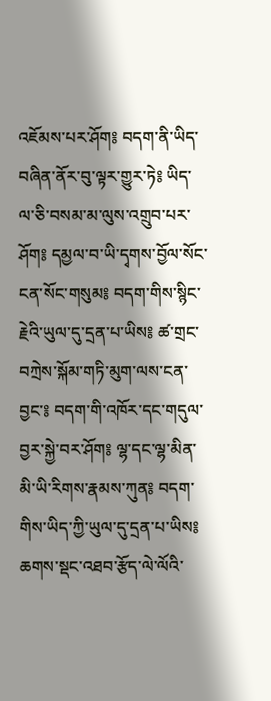འཇོམས་པར་ཤོག༔ བདག་ནི་ཡིད་བཞིན་ནོར་བུ་ལྟར་གྱུར་ཏེ༔ ཡིད་ལ་ཅི་བསམ་མ་ལུས་འགྲུབ་པར་ཤོག༔ དམྱལ་བ་ཡི་དྭགས་བྱོལ་སོང་ངན་སོང་གསུམ༔ བདག་གིས་སྙིང་རྗེའི་ཡུལ་དུ་དྲན་པ་ཡིས༔ ཚ་གྲང་བཀྲེས་སྐོམ་གཏི་མུག་ལས་ངན་བྱང་༔ བདག་གི་འཁོར་དང་གདུལ་བྱར་སྐྱེ་བར་ཤོག༔ ལྷ་དང་ལྷ་མིན་མི་ཡི་རིགས་རྣམས་ཀུན༔ བདག་གིས་ཡིད་ཀྱི་ཡུལ་དུ་དྲན་པ་ཡིས༔ ཆགས་སྡང་འཐབ་རྩོད་ལེ་ལོའི་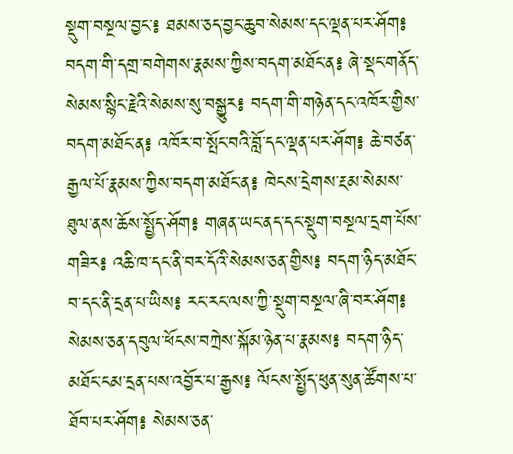སྡུག་བསྔལ་བྱང་༔ ཐམས་ཅད་བྱང་ཆུབ་སེམས་དང་ལྡན་པར་ཤོག༔ བདག་གི་དགྲ་བགེགས་རྣམས་ཀྱིས་བདག་མཐོང་ན༔ ཞེ་སྡང་གནོད་སེམས་སྙིང་རྗེའི་སེམས་སུ་བསྒྱུར༔ བདག་གི་གཉེན་དང་འཁོར་གྱིས་བདག་མཐོང་ན༔ འཁོར་བ་སྤོང་བའི་བློ་དང་ལྡན་པར་ཤོག༔ ཆེ་བཙན་རྒྱལ་པོ་རྣམས་ཀྱིས་བདག་མཐོང་ན༔ ཁེངས་དྲེགས་རྔམ་སེམས་ཐུལ་ནས་ཆོས་སྤྱོད་ཤོག༔ གཞན་ཡང་ནད་དང་སྡུག་བསྔལ་དྲག་པོས་གཟིར༔ འཆི་ཁ་དང་ནི་བར་དོའི་སེམས་ཅན་གྱིས༔ བདག་ཉིད་མཐོང་བ་དང་ནི་དྲན་པ་ཡིས༔ རང་རང་ལས་ཀྱི་སྡུག་བསྔལ་ཞི་བར་ཤོག༔ སེམས་ཅན་དབུལ་ཕོངས་བཀྲེས་སྐོམ་ཉེན་པ་རྣམས༔ བདག་ཉིད་མཐོང་ངམ་དྲན་པས་འབྱོར་པ་རྒྱས༔ ལོངས་སྤྱོད་ཕུན་སུན་ཚོགས་པ་ཐོབ་པར་ཤོག༔ སེམས་ཅན་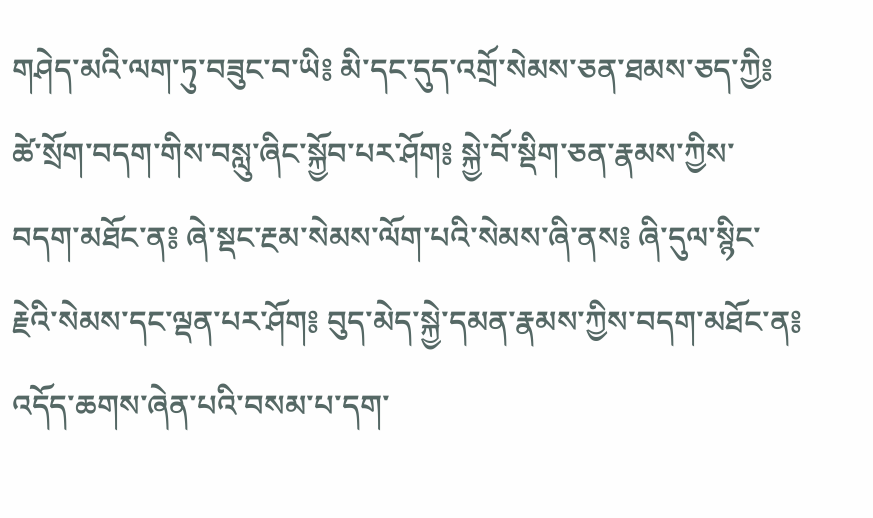གཤེད་མའི་ལག་ཏུ་བཟུང་བ་ཡི༔ མི་དང་དུད་འགྲོ་སེམས་ཅན་ཐམས་ཅད་ཀྱི༔ ཚེ་སྲོག་བདག་གིས་བསླུ་ཞིང་སྐྱོབ་པར་ཤོག༔ སྐྱེ་བོ་སྡིག་ཅན་རྣམས་ཀྱིས་བདག་མཐོང་ན༔ ཞེ་སྡང་རྔམ་སེམས་ལོག་པའི་སེམས་ཞི་ནས༔ ཞི་དུལ་སྙིང་རྗེའི་སེམས་དང་ལྡན་པར་ཤོག༔ བུད་མེད་སྐྱེ་དམན་རྣམས་ཀྱིས་བདག་མཐོང་ན༔ འདོད་ཆགས་ཞེན་པའི་བསམ་པ་དག་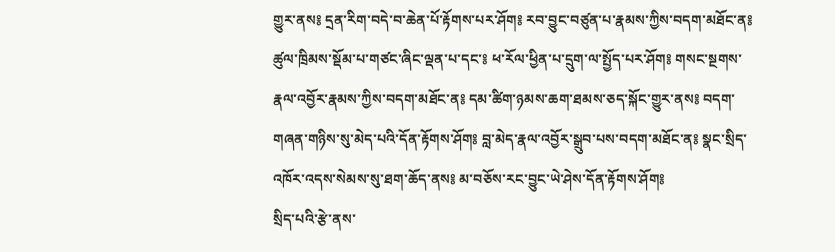གྱུར་ནས༔ དྲན་རིག་བདེ་བ་ཆེན་པོ་རྟོགས་པར་ཤོག༔ རབ་བྱུང་བཙུན་པ་རྣམས་ཀྱིས་བདག་མཐོང་ན༔ ཚུལ་ཁྲིམས་སྡོམ་པ་གཙང་ཞིང་ལྡན་པ་དང་༔ ཕ་རོལ་ཕྱིན་པ་དྲུག་ལ་སྤྱོད་པར་ཤོག༔ གསང་སྔགས་རྣལ་འབྱོར་རྣམས་ཀྱིས་བདག་མཐོང་ན༔ དམ་ཚིག་ཉམས་ཆག་ཐམས་ཅད་སྐོང་གྱུར་ནས༔ བདག་གཞན་གཉིས་སུ་མེད་པའི་དོན་རྟོགས་ཤོག༔ བླ་མེད་རྣལ་འབྱོར་སྒྲུབ་པས་བདག་མཐོང་ན༔ སྣང་སྲིད་འཁོར་འདས་སེམས་སུ་ཐག་ཆོད་ནས༔ མ་བཅོས་རང་བྱུང་ཡེ་ཤེས་དོན་རྟོགས་ཤོག༔
སྲིད་པའི་རྩེ་ནས་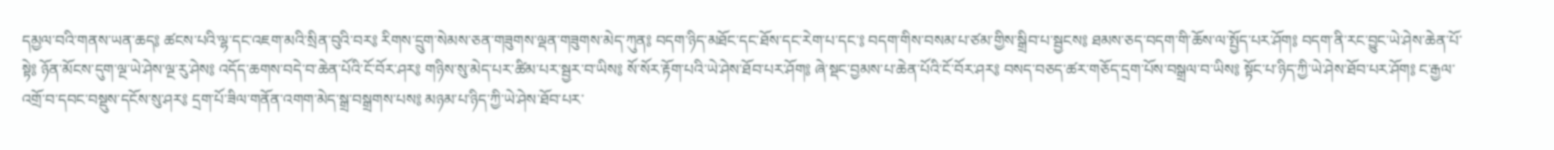དམྱལ་བའི་གནས་ཡན་ཆད༔ ཚངས་པའི་ལྷ་དང་འཇག་མའི་སྲིན་བུའི་བར༔ རིགས་དྲུག་སེམས་ཅན་གཟུགས་ལྡན་གཟུགས་མེད་ཀུན༔ བདག་ཉིད་མཐོང་དང་ཐོས་དང་རེག་པ་དང་༔ བདག་གིས་བསམ་པ་ཙམ་གྱིས་སྒྲིབ་པ་སྦྱངས༔ ཐམས་ཅད་བདག་གི་ཆོས་ལ་སྤྱོད་པར་ཤོག༔ བདག་ནི་རང་བྱུང་ཡེ་ཤེས་ཆེན་པོ་སྟེ༔ ཉོན་མོངས་དུག་ལྔ་ཡེ་ཤེས་ལྔ་རུ་ཤེས༔ འདོད་ཆགས་བདེ་བ་ཆེན་པོའི་ངོ་བོར་ཤར༔ གཉིས་སུ་མེད་པར་ཚིམ་པར་སྦྱར་བ་ཡིས༔ སོ་སོར་རྟོག་པའི་ཡེ་ཤེས་ཐོབ་པར་ཤོག༔ ཞེ་སྡང་བྱམས་པ་ཆེན་པོའི་ངོ་བོར་ཤར༔ བསད་བཅད་ཚར་གཅོད་དྲག་པོས་བསྒྲལ་བ་ཡིས༔ སྟོང་པ་ཉིད་ཀྱི་ཡེ་ཤེས་ཐོབ་པར་ཤོག༔ ང་རྒྱལ་འགྲོ་བ་དབང་བསྡུས་དངོས་སུ་ཤར༔ དྲག་པོ་ཟིལ་གནོན་འགག་མེད་སྒྲ་བསྒྲགས་པས༔ མཉམ་པ་ཉིད་ཀྱི་ཡེ་ཤེས་ཐོབ་པར་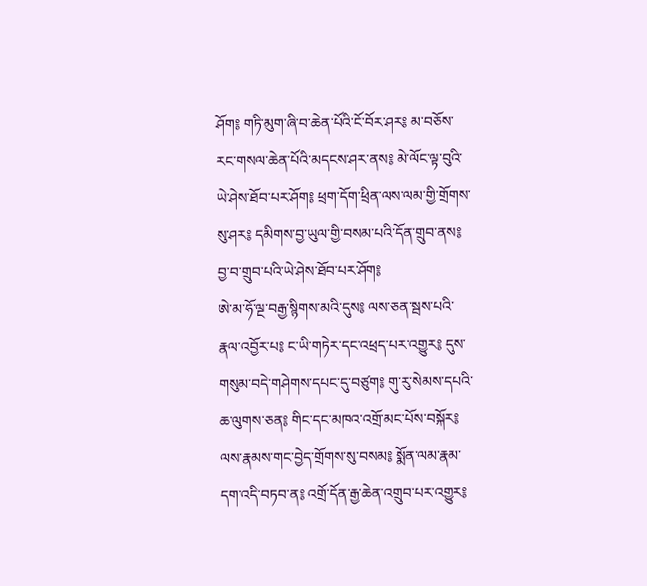ཤོག༔ གཏི་མུག་ཞི་བ་ཆེན་པོའི་ངོ་བོར་ཤར༔ མ་བཅོས་རང་གསལ་ཆེན་པོའི་མདངས་ཤར་ནས༔ མེ་ལོང་ལྟ་བུའི་ཡེ་ཤེས་ཐོབ་པར་ཤོག༔ ཕྲག་དོག་ཕྲིན་ལས་ལམ་གྱི་གྲོགས་སུ་ཤར༔ དམིགས་བྱ་ཡུལ་གྱི་བསམ་པའི་དོན་གྲུབ་ནས༔ བྱ་བ་གྲུབ་པའི་ཡེ་ཤེས་ཐོབ་པར་ཤོག༔
ཨེ་མ་ཧོ་ལྔ་བརྒྱ་སྙིགས་མའི་དུས༔ ལས་ཅན་སྦས་པའི་རྣལ་འབྱོར་པ༔ ང་ཡི་གཏེར་དང་འཕྲད་པར་འགྱུར༔ དུས་གསུམ་བདེ་གཤེགས་དཔང་དུ་བཙུག༔ གུ་རུ་སེམས་དཔའི་ཆ་ལུགས་ཅན༔ གིང་དང་མཁའ་འགྲོ་མང་པོས་བསྐོར༔ ལས་རྣམས་གང་བྱེད་གྲོགས་སུ་བསམ༔ སྨོན་ལམ་རྣམ་དག་འདི་བཏབ་ན༔ འགྲོ་དོན་རྒྱ་ཆེན་འགྲུབ་པར་འགྱུར༔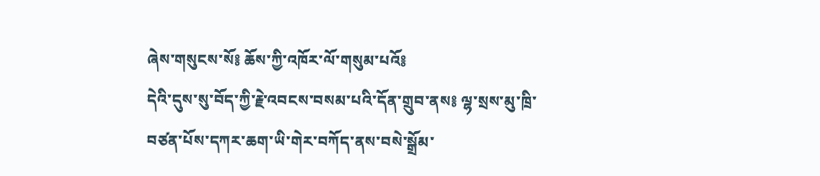ཞེས་གསུངས་སོ༔ ཆོས་ཀྱི་འཁོར་ལོ་གསུམ་པའོ༔
དེའི་དུས་སུ་བོད་ཀྱི་རྗེ་འབངས་བསམ་པའི་དོན་གྲུབ་ནས༔ ལྷ་སྲས་མུ་ཁྲི་བཙན་པོས་དཀར་ཆག་ཡི་གེར་བཀོད་ནས་བསེ་སྒྲོམ་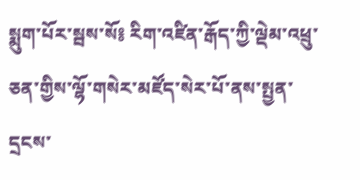སྨུག་པོར་སྦས་སོ༔ རིག་འཛིན་རྒོད་ཀྱི་ལྡེམ་འཕྲུ་ཅན་གྱིས་ལྷོ་གསེར་མཛོད་སེར་པོ་ནས་སྤྱན་དྲངས་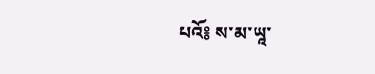པའོ༔ ས་མ་ཡཱ་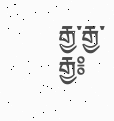རྒྱ་རྒྱ་རྒྱ༔